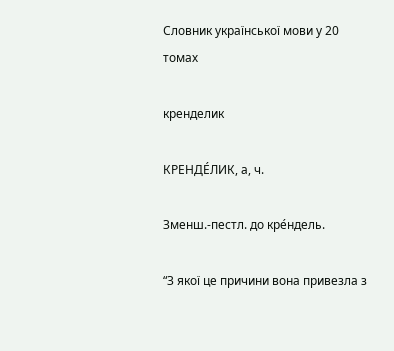Словник української мови у 20 томах

кренделик

КРЕНДЕ́ЛИК, а, ч.

Зменш.-пестл. до кре́ндель.

“З якої це причини вона привезла з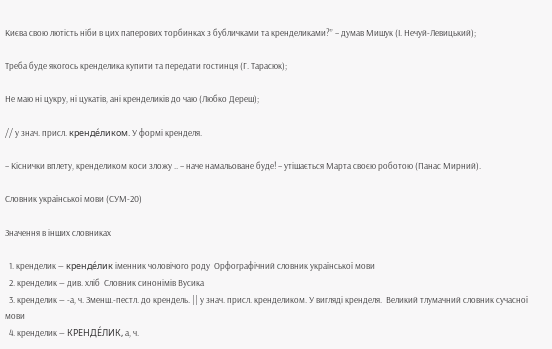Києва свою лютість ніби в цих паперових торбинках з бубличками та кренделиками?” – думав Мишук (І. Нечуй-Левицький);

Треба буде якогось кренделика купити та передати гостинця (Г. Тарасюк);

Не маю ні цукру, ні цукатів, ані кренделиків до чаю (Любко Дереш);

// у знач. присл. кренде́ликом. У формі кренделя.

– Кіснички вплету, кренделиком коси зложу .. – наче намальоване буде! – утішається Марта своєю роботою (Панас Мирний).

Словник української мови (СУМ-20)

Значення в інших словниках

  1. кренделик — кренде́лик іменник чоловічого роду  Орфографічний словник української мови
  2. кренделик — див. хліб  Словник синонімів Вусика
  3. кренделик — -а, ч. Зменш.-пестл. до крендель. || у знач. присл. кренделиком. У вигляді кренделя.  Великий тлумачний словник сучасної мови
  4. кренделик — КРЕНДЕ́ЛИК, а, ч.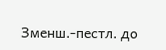Зменш.-пестл. до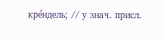кре́ндель; // у знач. присл.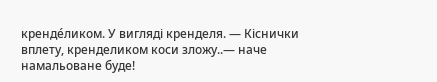кренде́ликом. У вигляді кренделя. — Кіснички вплету, кренделиком коси зложу..— наче намальоване буде!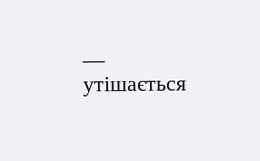— утішається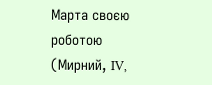Марта своєю роботою (Мирний, IV,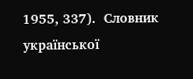1955, 337).  Словник української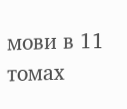мови в 11 томах